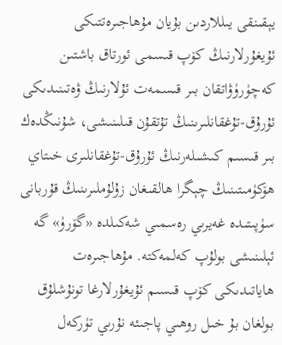يېقىنقى يىللاردىن بۇيان مۇھاجىرەتتىكى ئۇيغۇرلارنىڭ كۆپ قىسمى ئورتاق باشتىن كەچۈرۈۋاتقان بىر قىسمەت ئۇلارنىڭ ۋەتىنىدىكى ئۇرۇق-تۇغقانلىرىنىڭ تۇتقۇن قىلىنىشى، شۇنىڭدەك بىر قىسىم كىشىلەرنىڭ ئۇرۇق-تۇغقانلىرى خىتاي ھۆكۈمىتىنىڭ چېگرا ھالقىغان زۇلۇملىرىنىڭ قۇربانى سۈپىتىدە غەيرىي رەسمىي شەكىلدە «گۆرۈ» گە ئېلىنىشى بولۇپ كەلمەكتە. مۇھاجىرەت ھاياتىدىكى كۆپ قىسىم ئۇيغۇرلارغا تونۇشلۇق بولغان بۇ خىل روھىي پاجىئە نۇرىي تۈركەل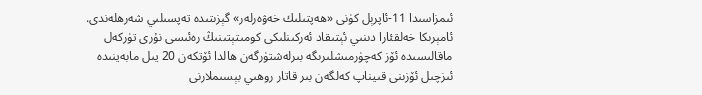ئىمزاسىدا 11-ئاپرېل كۈنى «ھەپتىلىك خەۋەرلەر» گېزىتىدە تەپسىلىي شەرھلەندى.
ئامېرىكا خەلقئارا دىنىي ئېتىقاد ئەركىنلىكى كومىتېتىنىڭ رەئىسى نۇرى تۈركەل ماقالىسىدە ئۆز كەچۈرمىشلىرىگە بىرلەشتۈرگەن ھالدا ئۆتكەن 20 يىل مابەينىدە ئىزچىل ئۆزىنى قىيناپ كەلگەن بىر قاتار روھىي بېسىملارنى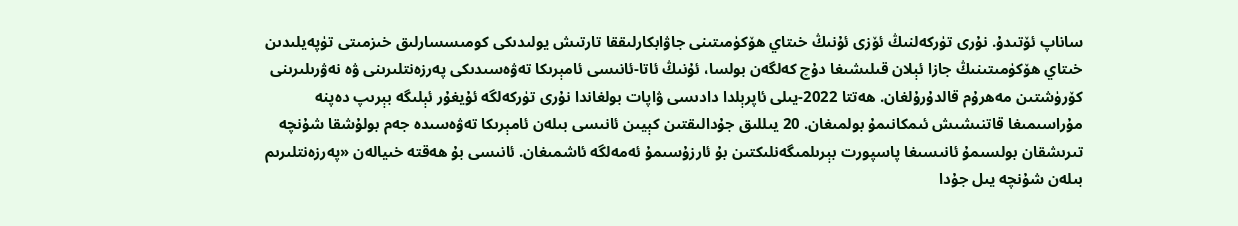ساناپ ئۆتىدۇ. نۇرى تۈركەلنىڭ ئۆزى ئۇنىڭ خىتاي ھۆكۈمىتىنى جاۋابكارلىققا تارتىش يولىدىكى كومىسسارلىق خىزمىتى تۈپەيلىدىن خىتاي ھۆكۈمىتىنىڭ جازا ئېلان قىلىشىغا دۇچ كەلگەن بولسا، ئۇنىڭ ئاتا-ئانىسى ئامېرىكا تەۋەسىدىكى پەرزەنتلىرىنى ۋە نەۋرىلىرىنى كۆرۈشتىن مەھرۇم قالدۇرۇلغان. ھەتتا 2022-يىلى ئاپرېلدا دادىسى ۋاپات بولغاندا نۇرى تۈركەلگە ئۇيغۇر ئېلىگە بېرىپ دەپنە مۇراسىمىغا قاتنىشىش ئىمكانىمۇ بولمىغان. 20 يىللىق جۇدالىقتىن كېيىن ئانىسى بىلەن ئامېرىكا تەۋەسىدە جەم بولۇشقا شۇنچە تىرىشقان بولسىمۇ ئانىسىغا پاسپورت بېرىلمىگەنلىكتىن بۇ ئارزۇسىمۇ ئەمەلگە ئاشمىغان. ئانىسى بۇ ھەقتە خىيالەن «پەرزەنتلىرىم بىلەن شۇنچە يىل جۇدا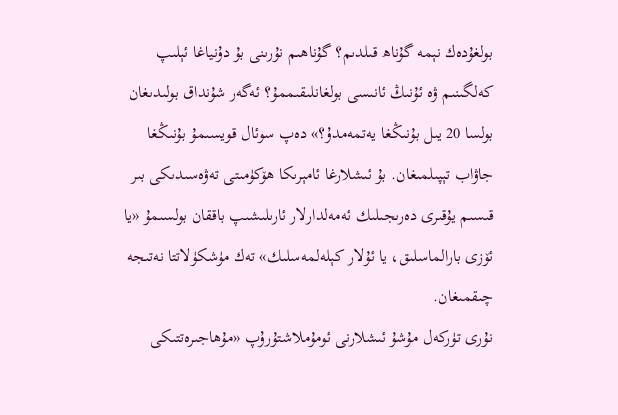بولغۇدەك نېمە گۇناھ قىلدىم؟ گۇناھىم نۇرىنى بۇ دۇنياغا ئېلىپ كەلگىنىم ۋە ئۇنىڭ ئانىسى بولغانلىقىممۇ؟ ئەگەر شۇنداق بولىدىغان بولسا 20 يىل بۇنىڭغا يەتمەمدۇ؟» دەپ سوئال قويسىمۇ بۇنىڭغا جاۋاب تېپىلمىغان. بۇ ئىشلارغا ئامېرىكا ھۆكۈمىتى تەۋەسىدىكى بىر قىسىم يۇقىرى دەرىجىلىك ئەمەلدارلار ئارىلىشىپ باققان بولسىمۇ «يا ئۆزى بارالماسلىق، يا ئۇلار كېلەلمەسلىك» تەك مۈشكۈلاتتا نەتىجە چىقمىغان.
نۇرى تۈركەل مۇشۇ ئىشلارنى ئومۇملاشتۇرۇپ «مۇھاجىرەتتىكى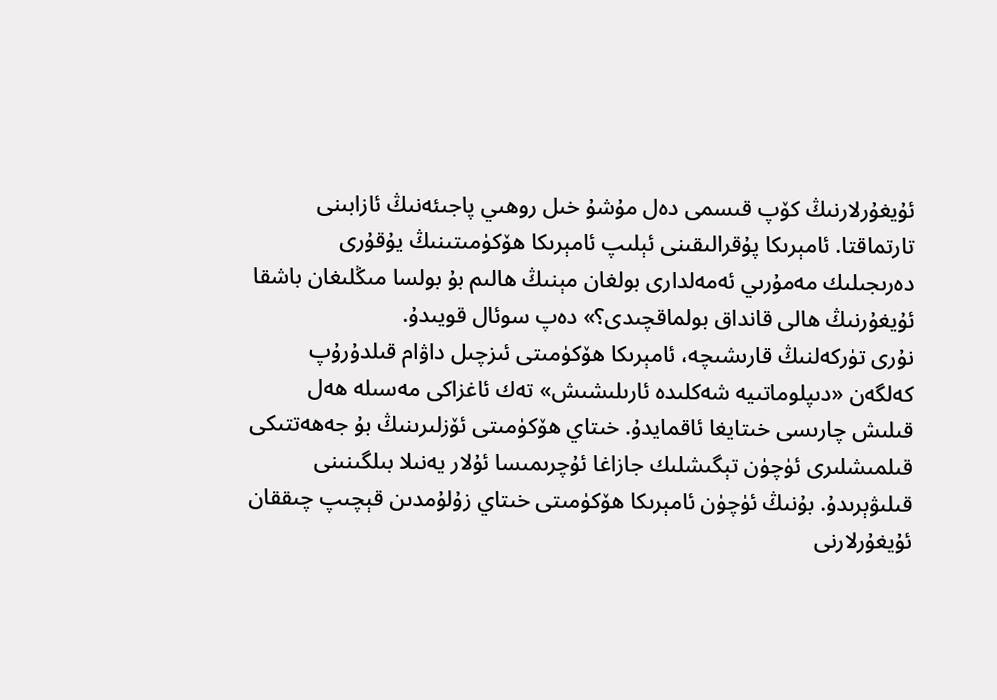ئۇيغۇرلارنىڭ كۆپ قىسمى دەل مۇشۇ خىل روھىي پاجىئەنىڭ ئازابىنى تارتماقتا. ئامېرىكا پۇقرالىقىنى ئېلىپ ئامېرىكا ھۆكۈمىتىنىڭ يۇقۇرى دەرىجىلىك مەمۇرىي ئەمەلدارى بولغان مېنىڭ ھالىم بۇ بولسا مىڭلىغان باشقا ئۇيغۇرنىڭ ھالى قانداق بولماقچىدى؟» دەپ سوئال قويىدۇ.
نۇرى تۈركەلنىڭ قارىشىچە، ئامېرىكا ھۆكۈمىتى ئىزچىل داۋام قىلدۇرۇپ كەلگەن «دىپلوماتىيە شەكلىدە ئارىلىشىش» تەك ئاغزاكى مەسىلە ھەل قىلىش چارىسى خىتايغا ئاقمايدۇ. خىتاي ھۆكۈمىتى ئۆزلىرىنىڭ بۇ جەھەتتىكى قىلمىشلىرى ئۈچۈن تېگىشلىك جازاغا ئۇچرىمىسا ئۇلار يەنىلا بىلگىنىنى قىلىۋېرىدۇ. بۇنىڭ ئۈچۈن ئامېرىكا ھۆكۈمىتى خىتاي زۇلۇمدىن قېچىپ چىققان ئۇيغۇرلارنى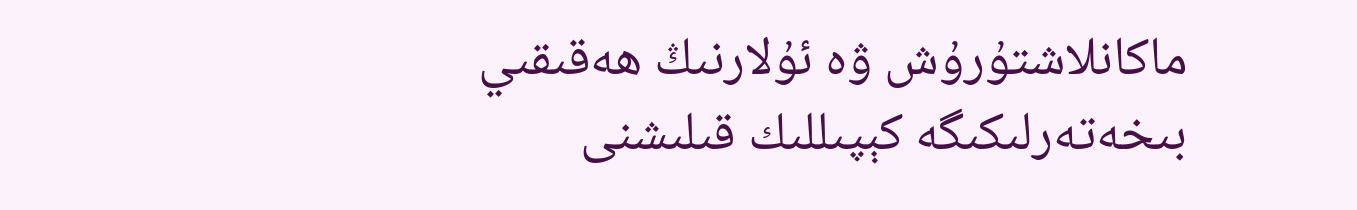ماكانلاشتۇرۇش ۋە ئۇلارنىڭ ھەقىقىي بىخەتەرلىكىگە كېپىللىك قىلىشنى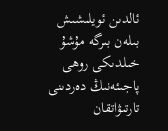ئالدىن ئويلىشىش بىلەن بىرگە مۇشۇ خىلدىكى روھى پاجىئەنىڭ دەردىنى تارتىۋاتقان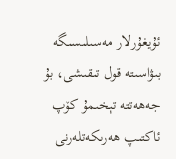ئۇيغۇرلار مەسىلىسىگە بىۋاسىتە قول تىقىشى، بۇ جەھەتتە تېخىمۇ كۆپ ئاكتىپ ھەرىكەتلەرنى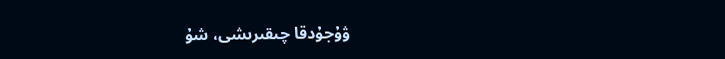ۋۇجۇدقا چىقىرىشى، شۇ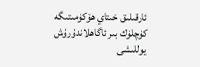ئارقىلىق خىتاي ھۆكۈمىتىگە كۈچلۈك بىر ئاگاھلاندۇرۇش يوللىشى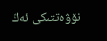نۆۋەتتىكى ئەڭ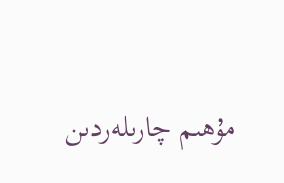مۇھىم چارىلەردىن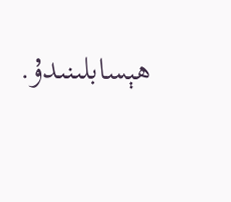ھېسابلىنىدۇ.